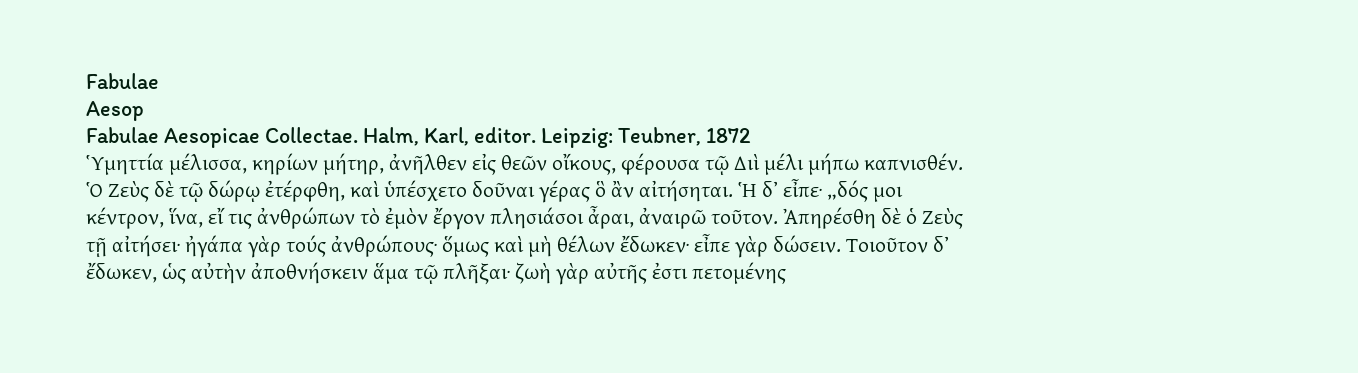Fabulae
Aesop
Fabulae Aesopicae Collectae. Halm, Karl, editor. Leipzig: Teubner, 1872
Ὑμηττία μέλισσα, κηρίων μήτηρ, ἀνῆλθεν εἰς θεῶν οἴκους, φέρουσα τῷ Διὶ μέλι μήπω καπνισθέν. Ὁ Ζεὺς δὲ τῷ δώρῳ ἐτέρφθη, καὶ ὑπέσχετο δοῦναι γέρας ὃ ἂν αἰτήσηται. Ἡ δʼ εἶπε· „δός μοι κέντρον, ἵνα, εἴ τις ἀνθρώπων τὸ ἐμὸν ἔργον πλησιάσοι ἆραι, ἀναιρῶ τοῦτον. Ἀπηρέσθη δὲ ὁ Ζεὺς τῇ αἰτήσει· ἠγάπα γὰρ τούς ἀνθρώπους· ὅμως καὶ μὴ θέλων ἔδωκεν· εἶπε γὰρ δώσειν. Τοιοῦτον δʼ ἔδωκεν, ὡς αὐτὴν ἀποθνήσκειν ἅμα τῷ πλῆξαι· ζωὴ γὰρ αὐτῆς ἐστι πετομένης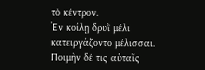τὸ κέντρον.
Ἐν κοίλῃ δρυῒ μέλι κατειργάζοντο μέλισσαι. Ποιμὴν δέ τις αὐταῖς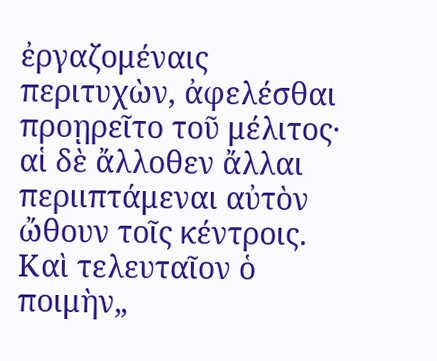ἐργαζομέναις περιτυχὼν, ἀφελέσθαι προῃρεῖτο τοῦ μέλιτος· αἱ δὲ ἄλλοθεν ἄλλαι περιιπτάμεναι αὐτὸν ὤθουν τοῖς κέντροις. Καὶ τελευταῖον ὁ ποιμὴν„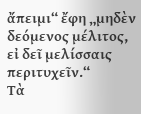ἄπειμι“ ἔφη „μηδὲν δεόμενος μέλιτος, εἰ δεῖ μελίσσαις περιτυχεῖν.“
Τὰ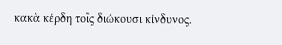κακὰ κέρδη τοῖς διώκουσι κίνδυνος.